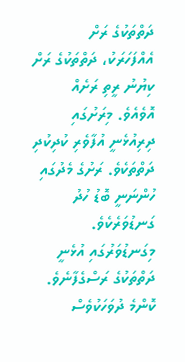ދަތްތަކުގެ ރަށް
އެއްފަހަރަކު، ދަތްތަކުގެ ރަށް ކިޔުނު ރީތި ރަށެއް އޮވެއެވެ. މިރަށުގައި ދިރިއުޅެނީ އުފާވެރި ކުދިކުދި ދަތްތަކެވެ. ރަށުގެ މެދުގައި ހުންނަނީ ބޮޑު ހުދު ގަނޑުވަރެކެވެ. މިގަނޑުވަރުގައި އުޅެނީ ދަތްތަކުގެ ރަސްގެފާނެވެ. ކޮންމެ ދުވަހަކުވެސް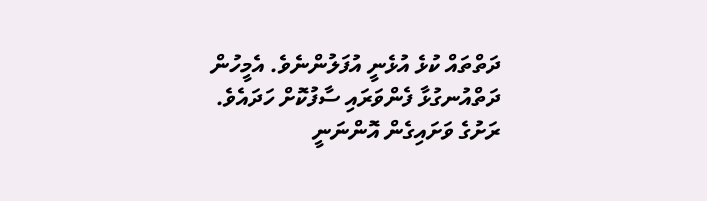ދަތްތައް ކުޅެ އުޅެނީ އުފަލުންނެވެ. އެމީހުން ދަތްއުނގުޅާ ފެންވަރައި ސާފުކޮށް ހަދައެވެ. ރަށުގެ ވަށައިގެން އޮންނަނީ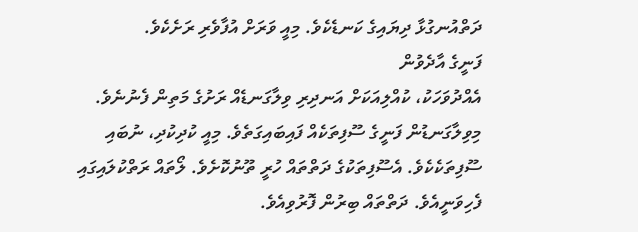ދަތްއުނގުޅާ ދިޔައިގެ ކަނޑެކެވެ. މިއީ ވަރަށް އުފާވެރި ރަށެކެވެ.
ފަނީގެ އާދެވުން
އެއްދުވަހަކު، ކުއްލިއަކަށް އަނދިރި ވިލާގަނޑެއް ރަށުގެ މަތިން ފެނުނެވެ. މިވިލާގަނޑުން ފަނީގެ ސޫފިތަކެއް ފައިބައިގަތެވެ. މިއީ ކުދިކުދި، ނުބައި ސޫފިތަކެކެވެ. އެސޫފިތަކުގެ ދަތްތައް ހުރީ ތޫނުކޮށެވެ. ލޯތައް ރަތްކުލައިގައި ފެހިވަނީއެވެ. ދަތްތައް ބިރުން ފޮރުވިއެވެ.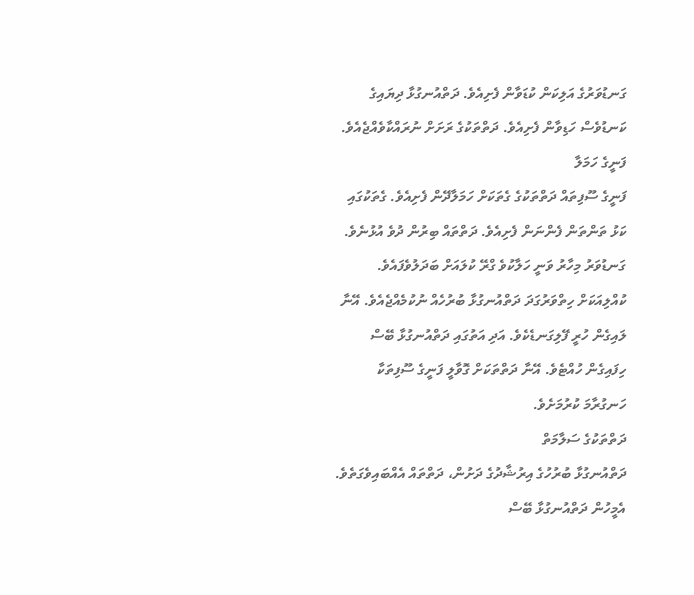ގަނޑުވަރުގެ އަލިކަން ކުޑަވާން ފެށިއެވެ. ދަތްއުނގުޅާ ދިޔައިގެ ކަނޑުވެސް ހަޑިވާން ފެށިއެވެ. ދަތްތަކުގެ ރަށަށް ނުރައްކާވެއްޖެއެވެ.
ފަނީގެ ހަމަލާ
ފަނީގެ ސޫފިތައް ދަތްތަކުގެ ގެތަކަށް ހަމަލާދޭން ފެށިއެވެ. ގެތަކުގައި ކަޅު ތަންތަން ފެންނަން ފެށިއެވެ. ދަތްތައް ބިރުން ދުވެ އުޅުނެވެ. ގަނޑުވަރު މިހާރު ވަނީ ހަލާކުވެ ގްރޭ ކުލައަށް ބަދަލުވެފައެވެ. ކުއްލިއަކަށް ހިތްވަރުގަދަ ދަތްއުނގުޅާ ބުރުހެއް ނުކުމެއްޖެއެވެ. އޭނާ ލައިގެން ހުރީ ފޭލިގަނޑެކެވެ. އަދި އަތުގައި ދަތްއުނގުޅާ ބޭސް ހިފައިގެން ހުއްޓެވެ. އޭނާ ދަތްތަކަށް ގޮވާލީ ފަނީގެ ސޫފިތަކާ ހަނގުރާމަ ކުރުމަށެވެ.
ދަތްތަކުގެ ސަލާމަތް
ދަތްއުނގުޅާ ބުރުހުގެ އިރުޝާދުގެ ދަށުން، ދަތްތައް އެއްބައިވެގަތެވެ. އެމީހުން ދަތްއުނގުޅާ ބޭސް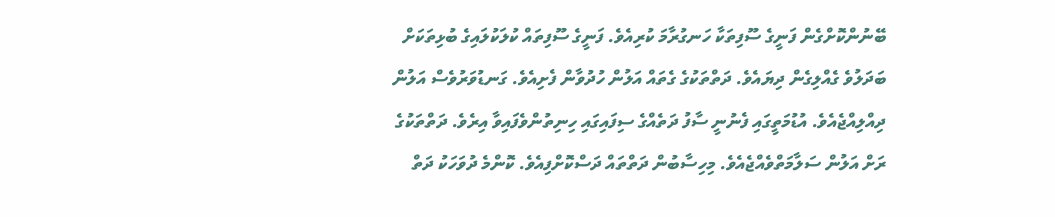ބޭނުންކޮށްގެން ފަނީގެ ސޫފިތަކާ ހަނގުރާމަ ކުރިއެވެ. ފަނީގެ ސޫފިތައް ކުލަކުލައިގެ ބުޅިތަކަށް ބަދަލުވެ ގެއްލިގެން ދިޔައެވެ. ދަތްތަކުގެ ގެތައް އަލުން ހުދުވާން ފެށިއެވެ. ގަނޑުވަރުވެސް އަލުން ދިއްލިއްޖެއެވެ. އުޑުމަތީގައި ފެނުނީ ސާފު ދަތެއްގެ ސިފައިގައި ހިނިތުންވެފައިވާ އިރެވެ. ދަތްތަކުގެ ރަށް އަލުން ސަލާމަތްވެއްޖެއެވެ. މިހިސާބުން ދަތްތައް ދަސްކޮށްފިއެވެ. ކޮންމެ ދުވަހަކު ދަތް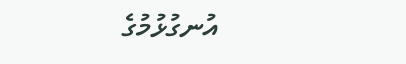އުނގުޅުމުގެ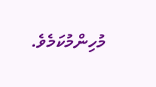މުހިންމުކަމެވެ.